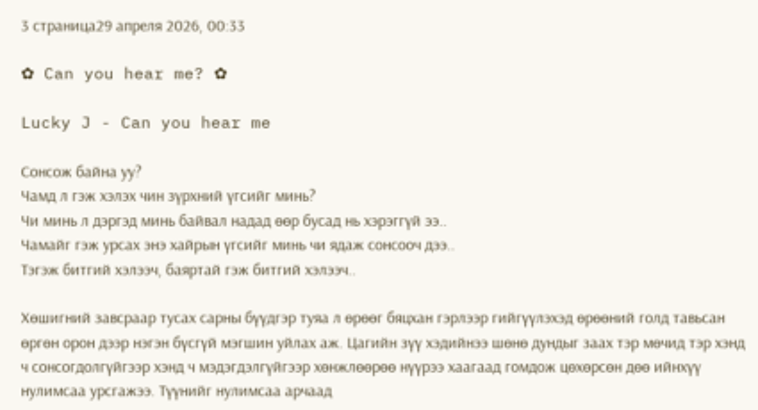3 страница29 апреля 2026, 00:33

✿ Can you hear me? ✿

Lucky J - Can you hear me

Сонсож байна уу?
Чамд л гэж хэлэх чин зүрхний үгсийг минь?
Чи минь л дэргэд минь байвал надад өөр бусад нь хэрэггүй ээ..
Чамайг гэж урсах энэ хайрын үгсийг минь чи ядаж сонсооч дээ..
Тэгэж битгий хэлээч, баяртай гэж битгий хэлээч..

Хөшигний завсраар тусах сарны бүүдгэр туяа л өрөөг бяцхан гэрлээр гийгүүлэхэд өрөөний голд тавьсан өргөн орон дээр нэгэн бүсгүй мэгшин уйлах аж. Цагийн зүү хэдийнээ шөнө дундыг заах тэр мөчид тэр хэнд ч сонсогдолгүйгээр хэнд ч мэдэгдэлгүйгээр хөнжлөөрөө нүүрээ хаагаад гомдож цөхөрсөн дөө ийнхүү нулимсаа урсгажээ. Түүнийг нулимсаа арчаад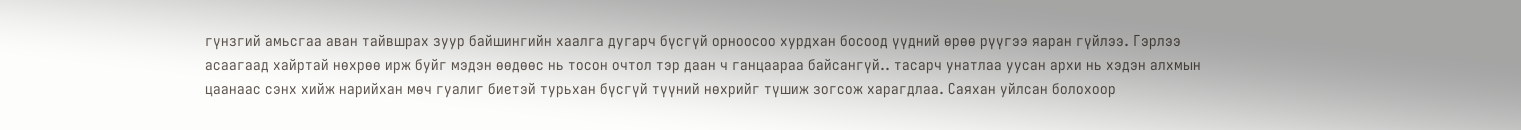гүнзгий амьсгаа аван тайвшрах зуур байшингийн хаалга дугарч бүсгүй орноосоо хурдхан босоод үүдний өрөө рүүгээ яаран гүйлээ. Гэрлээ асаагаад хайртай нөхрөө ирж буйг мэдэн өөдөөс нь тосон очтол тэр даан ч ганцаараа байсангүй.. тасарч унатлаа уусан архи нь хэдэн алхмын цаанаас сэнх хийж нарийхан мөч гуалиг биетэй турьхан бүсгүй түүний нөхрийг түшиж зогсож харагдлаа. Саяхан уйлсан болохоор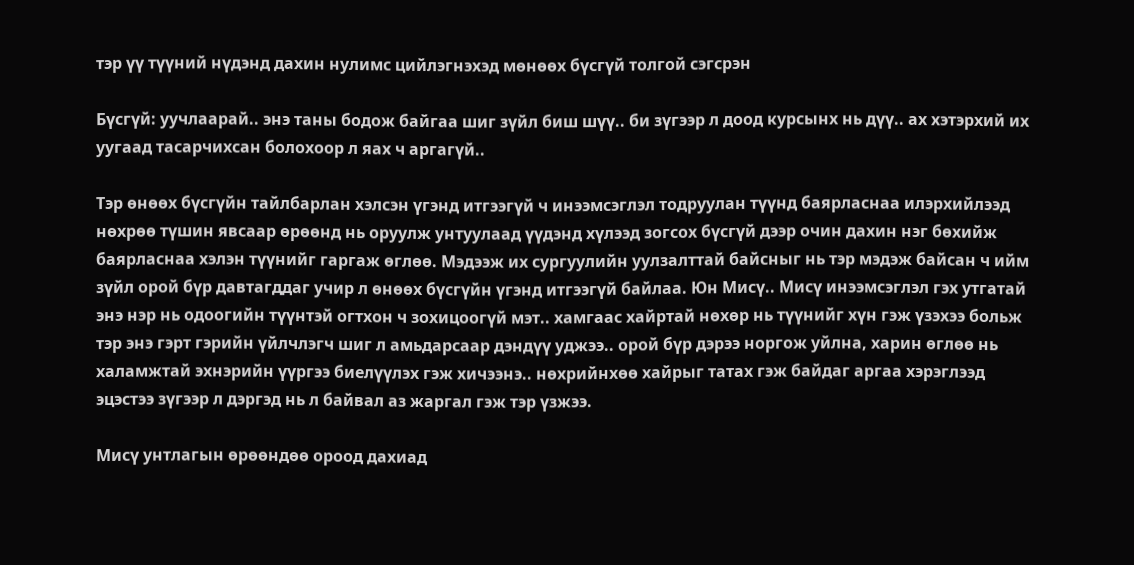тэр үү түүний нүдэнд дахин нулимс цийлэгнэхэд мөнөөх бүсгүй толгой сэгсрэн

Бүсгүй: уучлаарай.. энэ таны бодож байгаа шиг зүйл биш шүү.. би зүгээр л доод курсынх нь дүү.. ах хэтэрхий их уугаад тасарчихсан болохоор л яах ч аргагүй..

Тэр өнөөх бүсгүйн тайлбарлан хэлсэн үгэнд итгээгүй ч инээмсэглэл тодруулан түүнд баярласнаа илэрхийлээд нөхрөө түшин явсаар өрөөнд нь оруулж унтуулаад үүдэнд хүлээд зогсох бүсгүй дээр очин дахин нэг бөхийж баярласнаа хэлэн түүнийг гаргаж өглөө. Мэдээж их сургуулийн уулзалттай байсныг нь тэр мэдэж байсан ч ийм зүйл орой бүр давтагддаг учир л өнөөх бүсгүйн үгэнд итгээгүй байлаа. Юн Мисү.. Мисү инээмсэглэл гэх утгатай энэ нэр нь одоогийн түүнтэй огтхон ч зохицоогүй мэт.. хамгаас хайртай нөхөр нь түүнийг хүн гэж үзэхээ больж тэр энэ гэрт гэрийн үйлчлэгч шиг л амьдарсаар дэндүү уджээ.. орой бүр дэрээ норгож уйлна, харин өглөө нь халамжтай эхнэрийн үүргээ биелүүлэх гэж хичээнэ.. нөхрийнхөө хайрыг татах гэж байдаг аргаа хэрэглээд эцэстээ зүгээр л дэргэд нь л байвал аз жаргал гэж тэр үзжээ.

Мисү унтлагын өрөөндөө ороод дахиад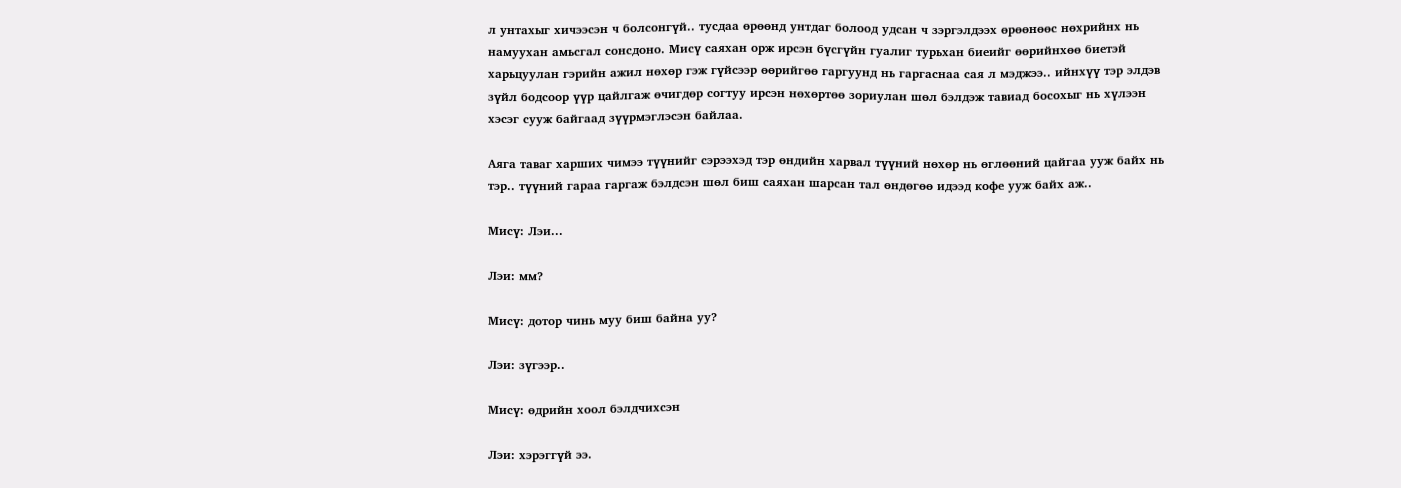л унтахыг хичээсэн ч болсонгүй.. тусдаа өрөөнд унтдаг болоод удсан ч зэргэлдээх өрөөнөөс нөхрийнх нь намуухан амьсгал сонсдоно. Мисү саяхан орж ирсэн бүсгүйн гуалиг турьхан биеийг өөрийнхөө биетэй харьцуулан гэрийн ажил нөхөр гэж гүйсээр өөрийгөө гаргуунд нь гаргаснаа сая л мэджээ.. ийнхүү тэр элдэв зүйл бодсоор үүр цайлгаж өчигдөр согтуу ирсэн нөхөртөө зориулан шөл бэлдэж тавиад босохыг нь хүлээн хэсэг сууж байгаад зүүрмэглэсэн байлаа.

Аяга таваг харших чимээ түүнийг сэрээхэд тэр өндийн харвал түүний нөхөр нь өглөөний цайгаа ууж байх нь тэр.. түүний гараа гаргаж бэлдсэн шөл биш саяхан шарсан тал өндөгөө идээд кофе ууж байх аж..

Мисү: Лэи...

Лэи: мм?

Мисү: дотор чинь муу биш байна уу?

Лэи: зүгээр..

Мисү: өдрийн хоол бэлдчихсэн

Лэи: хэрэггүй ээ.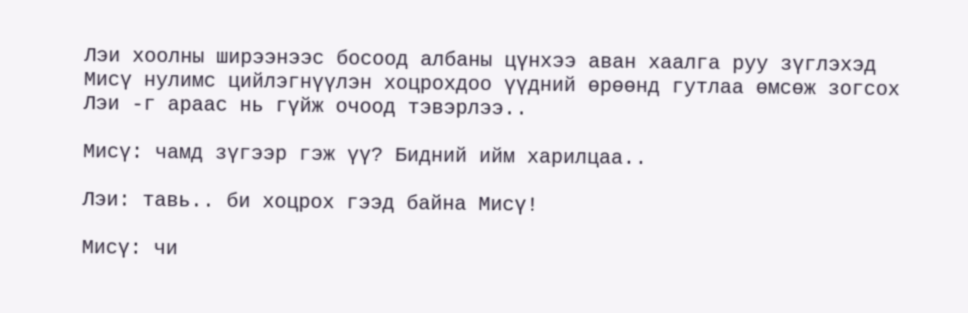Лэи хоолны ширээнээс босоод албаны цүнхээ аван хаалга руу зүглэхэд Мисү нулимс цийлэгнүүлэн хоцрохдоо үүдний өрөөнд гутлаа өмсөж зогсох Лэи -г араас нь гүйж очоод тэвэрлээ..

Мисү: чамд зүгээр гэж үү? Бидний ийм харилцаа..

Лэи: тавь.. би хоцрох гээд байна Мисү!

Мисү: чи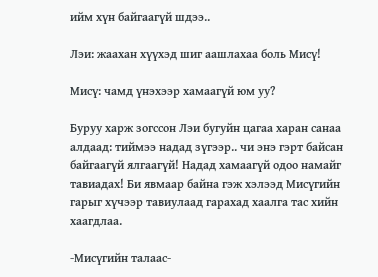ийм хүн байгаагүй шдээ..

Лэи: жаахан хүүхэд шиг аашлахаа боль Мисү!

Мисү: чамд үнэхээр хамаагүй юм уу?

Буруу харж зогссон Лэи бугуйн цагаа харан санаа алдаад: тиймээ надад зүгээр.. чи энэ гэрт байсан байгаагүй ялгаагүй! Надад хамаагүй одоо намайг тавиадах! Би явмаар байна гэж хэлээд Мисүгийн гарыг хүчээр тавиулаад гарахад хаалга тас хийн хаагдлаа.

-Мисүгийн талаас-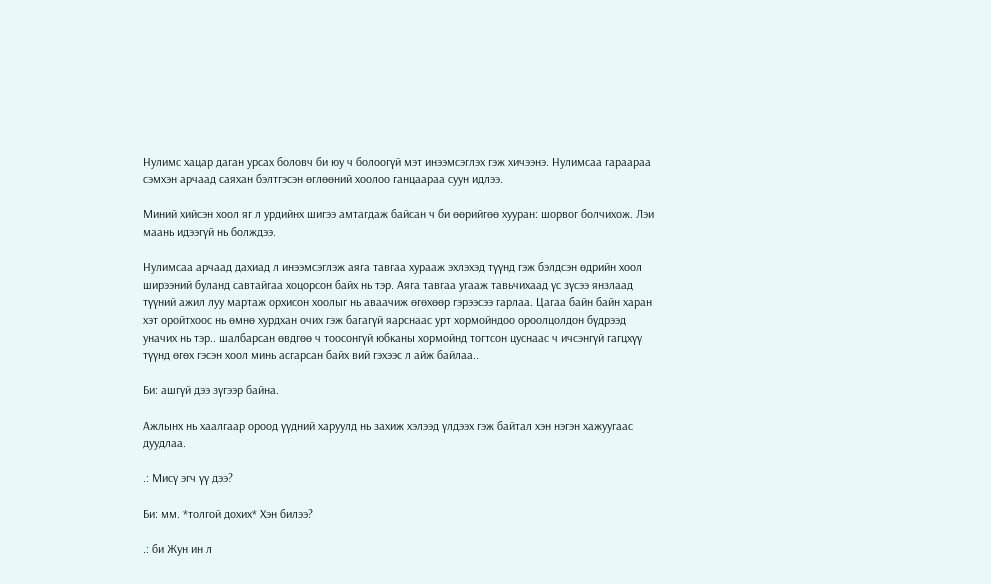Нулимс хацар даган урсах боловч би юу ч болоогүй мэт инээмсэглэх гэж хичээнэ. Нулимсаа гараараа сэмхэн арчаад саяхан бэлтгэсэн өглөөний хоолоо ганцаараа суун идлээ.

Миний хийсэн хоол яг л урдийнх шигээ амтагдаж байсан ч би өөрийгөө хууран: шорвог болчихож. Лэи маань идээгүй нь болждээ.

Нулимсаа арчаад дахиад л инээмсэглэж аяга тавгаа хурааж эхлэхэд түүнд гэж бэлдсэн өдрийн хоол ширээний буланд савтайгаа хоцорсон байх нь тэр. Аяга тавгаа угааж тавьчихаад үс зүсээ янзлаад түүний ажил луу мартаж орхисон хоолыг нь аваачиж өгөхөөр гэрээсээ гарлаа. Цагаа байн байн харан хэт оройтхоос нь өмнө хурдхан очих гэж багагүй яарснаас урт хормойндоо ороолцолдон бүдрээд уначих нь тэр.. шалбарсан өвдгөө ч тоосонгүй юбканы хормойнд тогтсон цуснаас ч ичсэнгүй гагцхүү түүнд өгөх гэсэн хоол минь асгарсан байх вий гэхээс л айж байлаа..

Би: ашгүй дээ зүгээр байна.

Ажлынх нь хаалгаар ороод үүдний харуулд нь захиж хэлээд үлдээх гэж байтал хэн нэгэн хажуугаас дуудлаа.

.: Мисү эгч үү дээ?

Би: мм. *толгой дохих* Хэн билээ?

.: би Жун ин л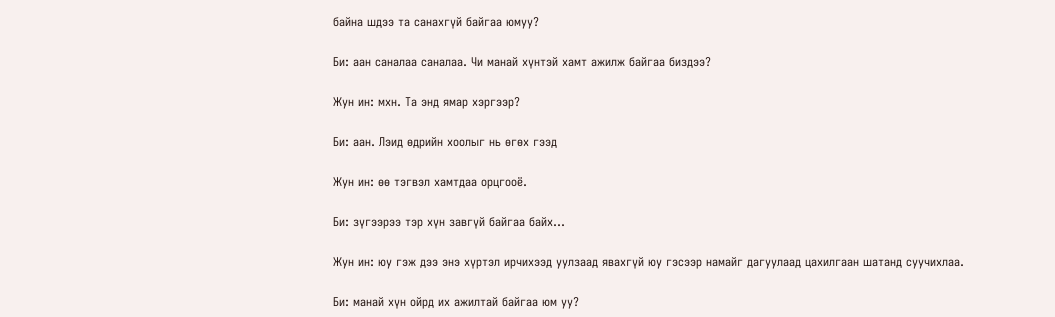байна шдээ та санахгүй байгаа юмуу?

Би: аан саналаа саналаа. Чи манай хүнтэй хамт ажилж байгаа биздээ?

Жун ин: мхн. Та энд ямар хэргээр?

Би: аан. Лэид өдрийн хоолыг нь өгөх гээд

Жун ин: өө тэгвэл хамтдаа орцгооё.

Би: зүгээрээ тэр хүн завгүй байгаа байх...

Жун ин: юу гэж дээ энэ хүртэл ирчихээд уулзаад явахгүй юу гэсээр намайг дагуулаад цахилгаан шатанд суучихлаа.

Би: манай хүн ойрд их ажилтай байгаа юм уу?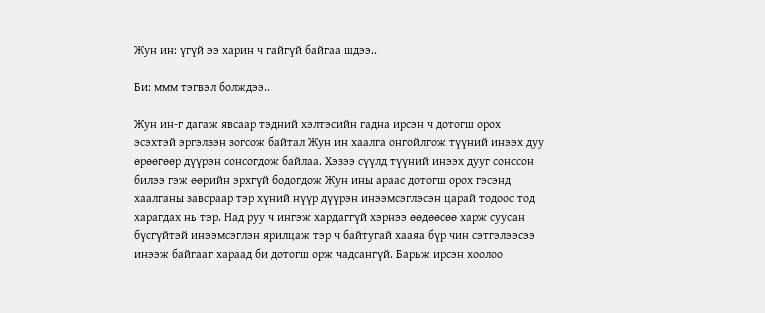Жун ин: үгүй ээ харин ч гайгүй байгаа шдээ..

Би: ммм тэгвэл болждээ..

Жун ин-г дагаж явсаар тэдний хэлтэсийн гадна ирсэн ч дотогш орох эсэхтэй эргэлзэн зогсож байтал Жун ин хаалга онгойлгож түүний инээх дуу өрөөгөөр дүүрэн сонсогдож байлаа. Хэзээ сүүлд түүний инээх дууг сонссон билээ гэж өөрийн эрхгүй бодогдож Жун ины араас дотогш орох гэсэнд хаалганы завсраар тэр хүний нүүр дүүрэн инээмсэглэсэн царай тодоос тод харагдах нь тэр. Над руу ч ингэж хардаггүй хэрнээ өөдөөсөө харж суусан бүсгүйтэй инээмсэглэн ярилцаж тэр ч байтугай хааяа бүр чин сэтгэлээсээ инээж байгааг хараад би дотогш орж чадсангүй. Барьж ирсэн хоолоо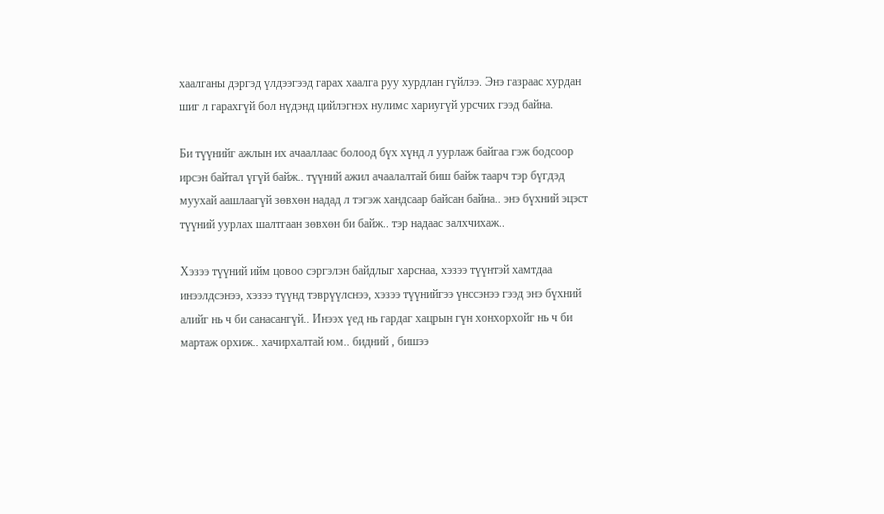хаалганы дэргэд үлдээгээд гарах хаалга руу хурдлан гүйлээ. Энэ газраас хурдан шиг л гарахгүй бол нүдэнд цийлэгнэх нулимс хариугүй урсчих гээд байна.

Би түүнийг ажлын их ачааллаас болоод бүх хүнд л уурлаж байгаа гэж бодсоор ирсэн байтал үгүй байж.. түүний ажил ачаалалтай биш байж таарч тэр бүгдэд муухай аашлаагүй зөвхөн надад л тэгэж хандсаар байсан байна.. энэ бүхний эцэст түүний уурлах шалтгаан зөвхөн би байж.. тэр надаас залхчихаж..

Хэзээ түүний ийм цовоо сэргэлэн байдлыг харснаа, хэзээ түүнтэй хамтдаа инээлдсэнээ, хэзээ түүнд тэврүүлснээ, хэзээ түүнийгээ үнссэнээ гээд энэ бүхний алийг нь ч би санасангүй.. Инээх үед нь гардаг хацрын гүн хонхорхойг нь ч би мартаж орхиж.. хачирхалтай юм.. бидний , бишээ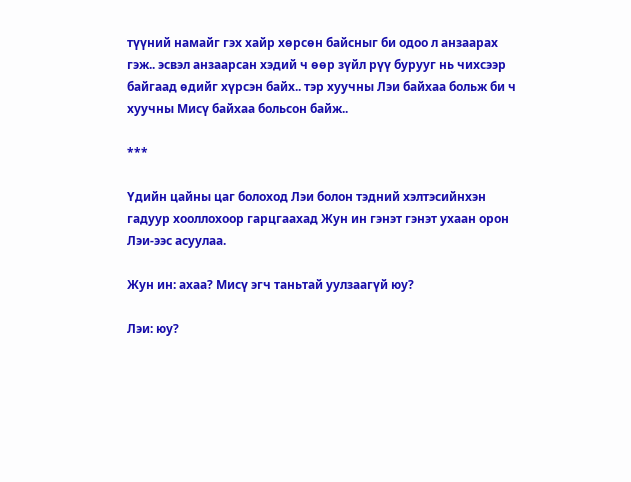түүний намайг гэх хайр хөрсөн байсныг би одоо л анзаарах гэж.. эсвэл анзаарсан хэдий ч өөр зүйл рүү бурууг нь чихсээр байгаад өдийг хүрсэн байх.. тэр хуучны Лэи байхаа больж би ч хуучны Мисү байхаа больсон байж..

***

Үдийн цайны цаг болоход Лэи болон тэдний хэлтэсийнхэн гадуур хооллохоор гарцгаахад Жун ин гэнэт гэнэт ухаан орон Лэи-ээс асуулаа.

Жун ин: ахаа? Мисү эгч таньтай уулзаагүй юу?

Лэи: юу?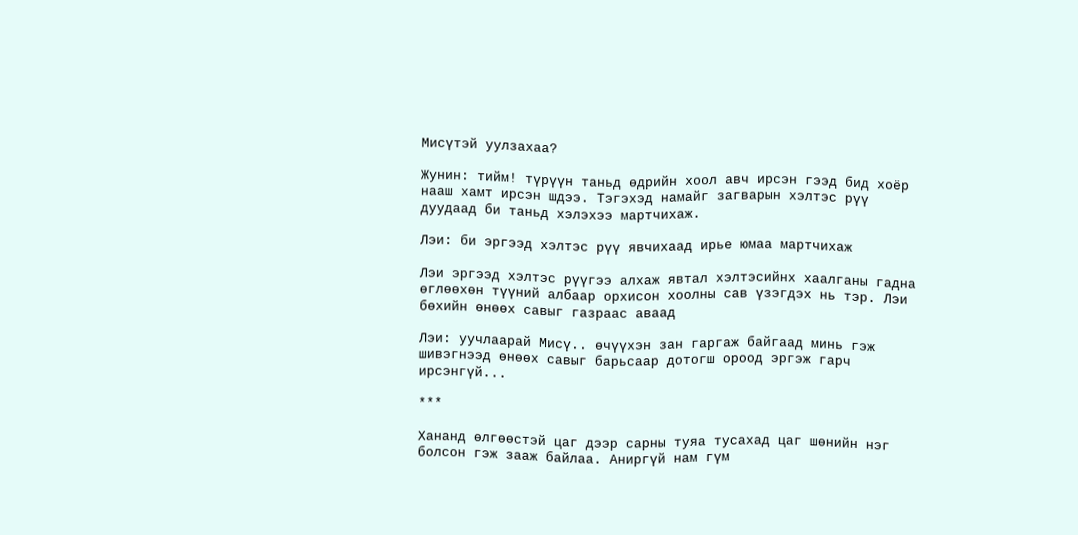Мисүтэй уулзахаа?

Жунин: тийм! түрүүн таньд өдрийн хоол авч ирсэн гээд бид хоёр нааш хамт ирсэн шдээ. Тэгэхэд намайг загварын хэлтэс рүү дуудаад би таньд хэлэхээ мартчихаж.

Лэи: би эргээд хэлтэс рүү явчихаад ирье юмаа мартчихаж

Лэи эргээд хэлтэс рүүгээ алхаж явтал хэлтэсийнх хаалганы гадна өглөөхөн түүний албаар орхисон хоолны сав үзэгдэх нь тэр. Лэи бөхийн өнөөх савыг газраас аваад

Лэи: уучлаарай Мисү.. өчүүхэн зан гаргаж байгаад минь гэж шивэгнээд өнөөх савыг барьсаар дотогш ороод эргэж гарч ирсэнгүй...

***

Хананд өлгөөстэй цаг дээр сарны туяа тусахад цаг шөнийн нэг болсон гэж зааж байлаа. Аниргүй нам гүм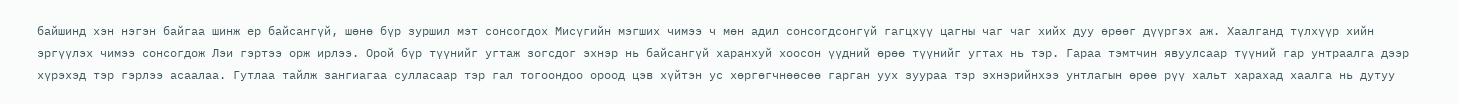байшинд хэн нэгэн байгаа шинж ер байсангүй, шөнө бүр зуршил мэт сонсогдох Мисүгийн мэгших чимээ ч мөн адил сонсогдсонгүй гагцхүү цагны чаг чаг хийх дуу өрөөг дүүргэх аж. Хаалганд түлхүүр хийн эргүүлэх чимээ сонсогдож Лэи гэртээ орж ирлээ. Орой бүр түүнийг угтаж зогсдог эхнэр нь байсангүй харанхуй хоосон үүдний өрөө түүнийг угтах нь тэр. Гараа тэмтчин явуулсаар түүний гар унтраалга дээр хүрэхэд тэр гэрлээ асаалаа. Гутлаа тайлж зангиагаа сулласаар тэр гал тогоондоо ороод цэв хүйтэн ус хөргөгчнөөсөө гарган уух зуураа тэр эхнэрийнхээ унтлагын өрөө рүү хальт харахад хаалга нь дутуу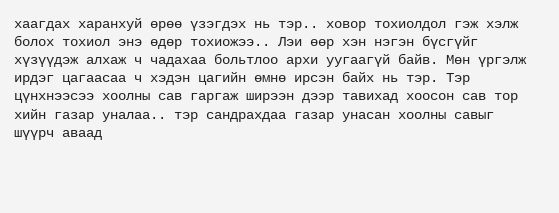хаагдах харанхуй өрөө үзэгдэх нь тэр.. ховор тохиолдол гэж хэлж болох тохиол энэ өдөр тохиожээ.. Лэи өөр хэн нэгэн бүсгүйг хүзүүдэж алхаж ч чадахаа больтлоо архи уугаагүй байв. Мөн үргэлж ирдэг цагаасаа ч хэдэн цагийн өмнө ирсэн байх нь тэр. Тэр цүнхнээсээ хоолны сав гаргаж ширээн дээр тавихад хоосон сав тор хийн газар уналаа.. тэр сандрахдаа газар унасан хоолны савыг шүүрч аваад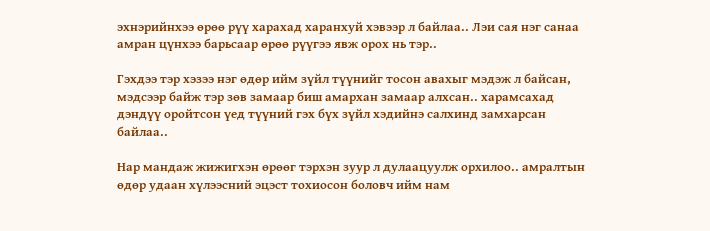эхнэрийнхээ өрөө рүү харахад харанхуй хэвээр л байлаа.. Лэи сая нэг санаа амран цүнхээ барьсаар өрөө рүүгээ явж орох нь тэр..

Гэхдээ тэр хэзээ нэг өдөр ийм зүйл түүнийг тосон авахыг мэдэж л байсан, мэдсээр байж тэр зөв замаар биш амархан замаар алхсан.. харамсахад дэндүү оройтсон үед түүний гэх бүх зүйл хэдийнэ салхинд замхарсан байлаа..

Нар мандаж жижигхэн өрөөг тэрхэн зуур л дулаацуулж орхилоо.. амралтын өдөр удаан хүлээсний эцэст тохиосон боловч ийм нам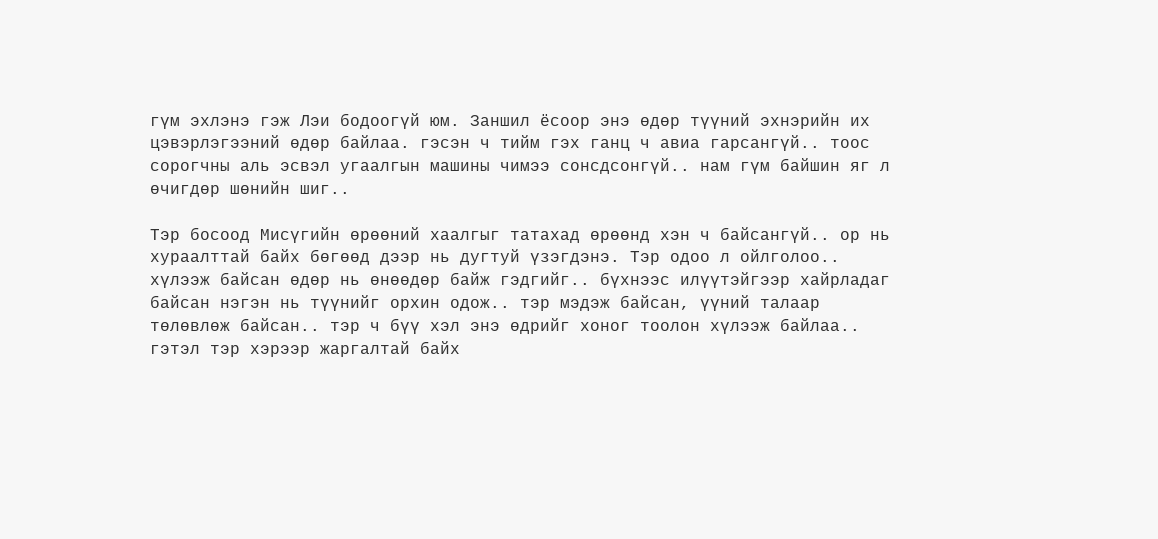гүм эхлэнэ гэж Лэи бодоогүй юм. Заншил ёсоор энэ өдөр түүний эхнэрийн их цэвэрлэгээний өдөр байлаа. гэсэн ч тийм гэх ганц ч авиа гарсангүй.. тоос сорогчны аль эсвэл угаалгын машины чимээ сонсдсонгүй.. нам гүм байшин яг л өчигдөр шөнийн шиг..

Тэр босоод Мисүгийн өрөөний хаалгыг татахад өрөөнд хэн ч байсангүй.. ор нь хураалттай байх бөгөөд дээр нь дугтуй үзэгдэнэ. Тэр одоо л ойлголоо.. хүлээж байсан өдөр нь өнөөдөр байж гэдгийг.. бүхнээс илүүтэйгээр хайрладаг байсан нэгэн нь түүнийг орхин одож.. тэр мэдэж байсан, үүний талаар төлөвлөж байсан.. тэр ч бүү хэл энэ өдрийг хоног тоолон хүлээж байлаа.. гэтэл тэр хэрээр жаргалтай байх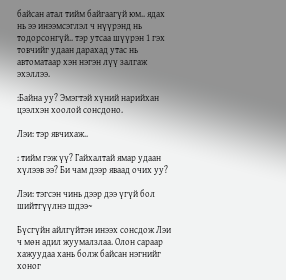байсан атал тийм байгаагүй юм.. ядах нь ээ инээмсэглэл ч нүүрэнд нь тодорсонгүй.. тэр утсаа шүүрэн 1 гэх товчийг удаан дарахад утас нь автоматаар хэн нэгэн лүү залгаж эхэллээ.

:Байна уу? Эмэгтэй хүний нарийхан цээлхэн хоолой сонсдоно.

Лэи: тэр явчихаж..

: тийм гэж үү? Гайхалтай ямар удаан хүлээв ээ? Би чам дээр яваад очих уу?

Лэи: тэгсэн чинь дээр дээ үгүй бол шийтгүүлнэ шдээ~

Бүсгүйн айлгүйтэн инээх сонсдож Лэи ч мөн адил жуумалзлаа. Олон сараар хажуудаа хань болж байсан нэгнийг хоног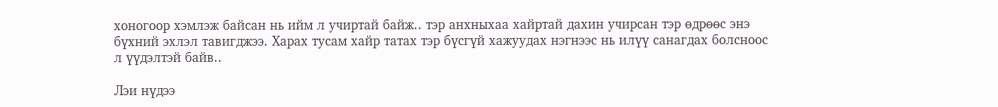хоногоор хэмлэж байсан нь ийм л учиртай байж.. тэр анхныхаа хайртай дахин учирсан тэр өдрөөс энэ бүхний эхлэл тавигджээ. Харах тусам хайр татах тэр бүсгүй хажуудах нэгнээс нь илүү санагдах болсноос л үүдэлтэй байв..

Лэи нүдээ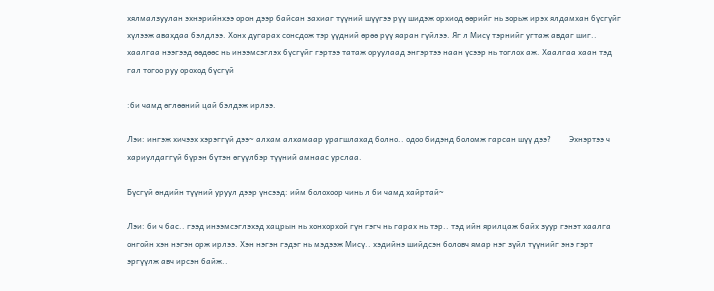хялмалзуулан эхнэрийнхээ орон дээр байсан захиаг түүний шүүгээ рүү шидэж орхиод өөрийг нь зорьж ирэх ялдамхан бүсгүйг хүлээж авахдаа бэлдлээ. Хонх дугарах сонсдож тэр үүдний өрөө рүү яаран гүйлээ. Яг л Мисү тэрнийг угтаж авдаг шиг.. хаалгаа нээгээд өөдөөс нь инээмсэглэх бүсгүйг гэртээ татаж оруулаад энгэртээ наан үсээр нь тоглох аж. Хаалгаа хаан тэд гал тогоо руу ороход бүсгүй

:би чамд өглөөний цай бэлдэж ирлээ.

Лэи: ингэж хичээх хэрэггүй дээ~ алхам алхамаар урагшлахад болно.. одоо бидэнд боломж гарсан шүү дээ?         Эхнэртээ ч хариулдаггүй бүрэн бүтэн өгүүлбэр түүний амнаас урслаа.

Бүсгүй өндийн түүний уруул дээр үнсээд: ийм болохоор чинь л би чамд хайртай~

Лэи: би ч бас.. гээд инээмсэглэхэд хацрын нь хонхорхой гүн гэгч нь гарах нь тэр.. тэд ийн ярилцаж байх зуур гэнэт хаалга онгойн хэн нэгэн орж ирлээ. Хэн нэгэн гэдэг нь мэдээж Мисү.. хэдийнэ шийдсэн боловч ямар нэг зүйл түүнийг энэ гэрт эргүүлж авч ирсэн байж..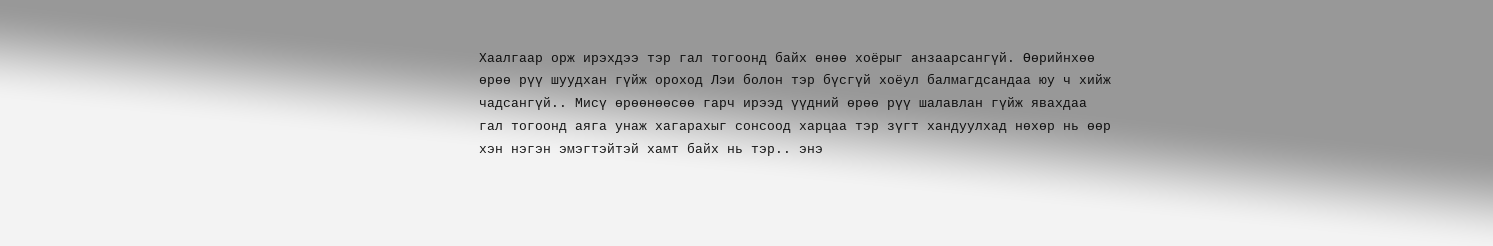Хаалгаар орж ирэхдээ тэр гал тогоонд байх өнөө хоёрыг анзаарсангүй. Өөрийнхөө өрөө рүү шуудхан гүйж ороход Лэи болон тэр бүсгүй хоёул балмагдсандаа юу ч хийж чадсангүй.. Мисү өрөөнөөсөө гарч ирээд үүдний өрөө рүү шалавлан гүйж явахдаа гал тогоонд аяга унаж хагарахыг сонсоод харцаа тэр зүгт хандуулхад нөхөр нь өөр хэн нэгэн эмэгтэйтэй хамт байх нь тэр.. энэ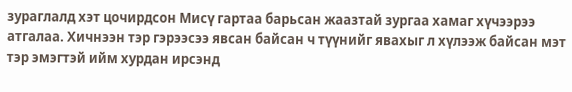зураглалд хэт цочирдсон Мисү гартаа барьсан жаазтай зургаа хамаг хүчээрээ атгалаа. Хичнээн тэр гэрээсээ явсан байсан ч түүнийг явахыг л хүлээж байсан мэт тэр эмэгтэй ийм хурдан ирсэнд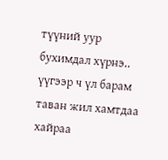түүний уур бухимдал хүрнэ.. үүгээр ч үл барам таван жил хамтдаа хайраа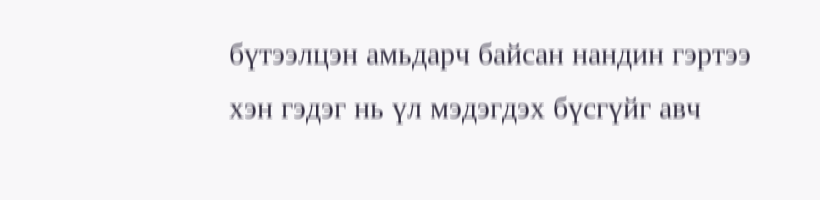бүтээлцэн амьдарч байсан нандин гэртээ хэн гэдэг нь үл мэдэгдэх бүсгүйг авч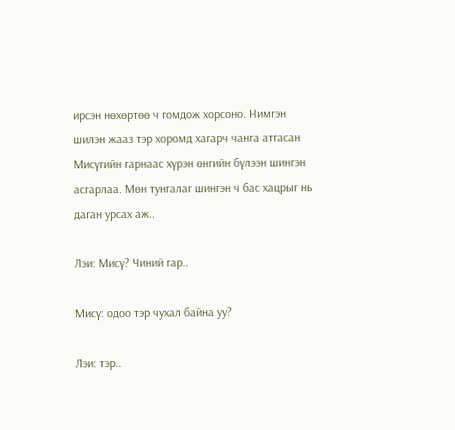ирсэн нөхөртөө ч гомдож хорсоно. Нимгэн шилэн жааз тэр хоромд хагарч чанга атгасан Мисүгийн гарнаас хүрэн өнгийн бүлээн шингэн асгарлаа. Мөн тунгалаг шингэн ч бас хацрыг нь даган урсах аж..

Лэи: Мисү? Чиний гар..

Мисү: одоо тэр чухал байна уу?

Лэи: тэр..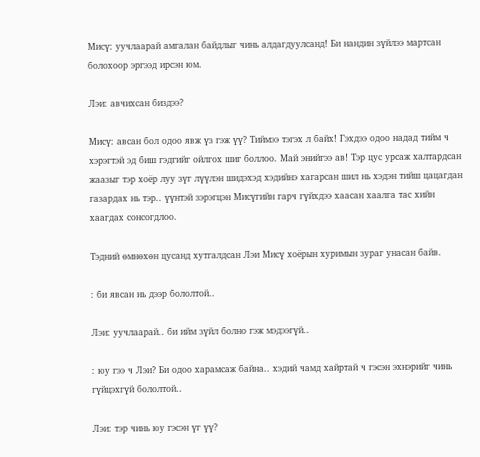Мисү: уучлаарай амгалан байдлыг чинь алдагдуулсанд! Би нандин зүйлээ мартсан болохоор эргээд ирсэн юм.

Лэи: авчихсан биздээ?

Мисү: авсан бол одоо явж үз гэж үү? Тиймээ тэгэх л байх! Гэхдээ одоо надад тийм ч хэрэгтэй эд биш гэдгийг ойлгох шиг боллоо. Май энийгээ ав! Тэр цус урсаж халтардсан жаазыг тэр хоёр луу зүг лүүлэн шидэхэд хэдийнэ хагарсан шил нь хэдэн тийш цацагдан газардах нь тэр.. үүнтэй зэрэгцэн Мисүгийн гарч гүйхдээ хаасан хаалга тас хийн хаагдах сонсогдлоо.

Тэдний өмнөхөн цусанд хутгалдсан Лэи Мисү хоёрын хуримын зураг унасан байв.

: би явсан нь дээр бололтой..

Лэи: уучлаарай.. би ийм зүйл болно гэж мэдээгүй..

: юу гээ ч Лэи? Би одоо харамсаж байна.. хэдий чамд хайртай ч гэсэн эхнэрийг чинь гүйцэхгүй бололтой..

Лэи: тэр чинь юу гэсэн үг үү?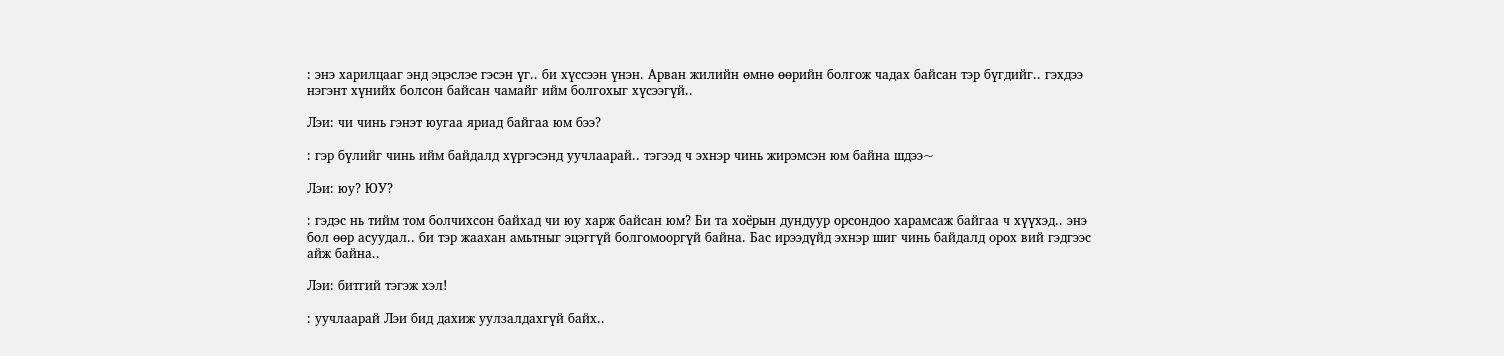: энэ харилцааг энд эцэслэе гэсэн үг.. би хүссээн үнэн. Арван жилийн өмнө өөрийн болгож чадах байсан тэр бүгдийг.. гэхдээ нэгэнт хүнийх болсон байсан чамайг ийм болгохыг хүсээгүй..

Лэи: чи чинь гэнэт юугаа яриад байгаа юм бээ?

: гэр бүлийг чинь ийм байдалд хүргэсэнд уучлаарай.. тэгээд ч эхнэр чинь жирэмсэн юм байна шдээ~

Лэи: юу? ЮУ?

: гэдэс нь тийм том болчихсон байхад чи юу харж байсан юм? Би та хоёрын дундуур орсондоо харамсаж байгаа ч хүүхэд.. энэ бол өөр асуудал.. би тэр жаахан амьтныг эцэггүй болгомооргүй байна. Бас ирээдүйд эхнэр шиг чинь байдалд орох вий гэдгээс айж байна..

Лэи: битгий тэгэж хэл!

: уучлаарай Лэи бид дахиж уулзалдахгүй байх..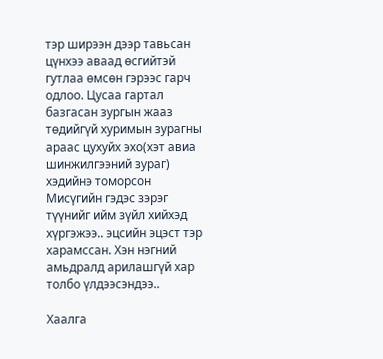тэр ширээн дээр тавьсан цүнхээ аваад өсгийтэй гутлаа өмсөн гэрээс гарч одлоо. Цусаа гартал базгасан зургын жааз төдийгүй хуримын зурагны араас цухуйх эхо(хэт авиа шинжилгээний зураг) хэдийнэ томорсон Мисүгийн гэдэс зэрэг түүнийг ийм зүйл хийхэд хүргэжээ.. эцсийн эцэст тэр харамссан. Хэн нэгний амьдралд арилашгүй хар толбо үлдээсэндээ..

Хаалга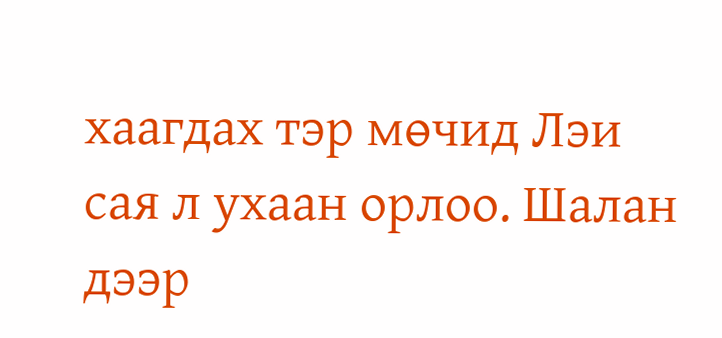хаагдах тэр мөчид Лэи сая л ухаан орлоо. Шалан дээр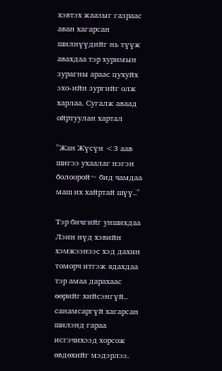хэвтэх жаазыг газраас аван хагарсан шилнүүдийг нь түүж авахдаа тэр хуримын зурагны араас цухуйх эхо-ийн зургийг олж харлаа. Сугалж аваад ойртуулан хартал

"Жан Жүсүн <3 аав шигээ ухаалаг нэгэн болоорой~ бид чамдаа маш их хайртай шүү.."

Тэр бичгийг уншихдаа Лэин нүд хэвийн хэмжээнээс хэд дахин томорч итгэж ядахдаа тэр амаа дарахаас өөрийг хийсэнгүй.. санамсаргүй хагарсан шилэнд гараа исгэчихээд хорсож өвдөхийг мэдэрлээ.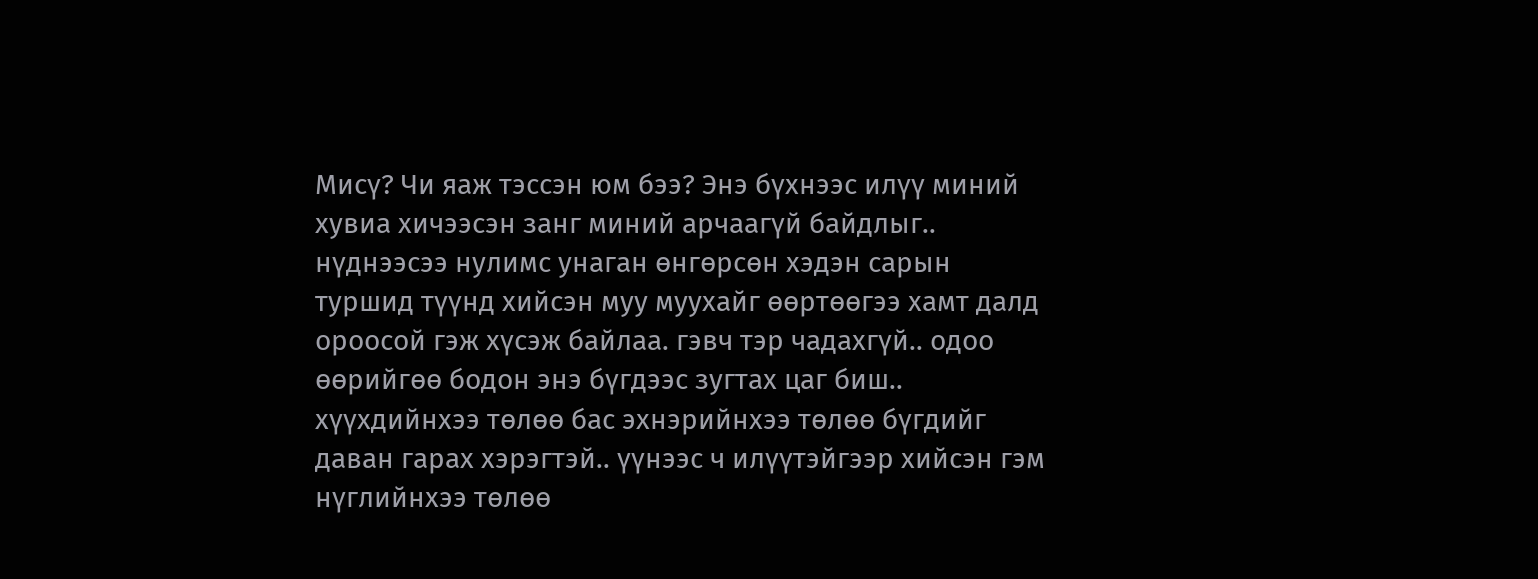Мисү? Чи яаж тэссэн юм бээ? Энэ бүхнээс илүү миний хувиа хичээсэн занг миний арчаагүй байдлыг.. нүднээсээ нулимс унаган өнгөрсөн хэдэн сарын туршид түүнд хийсэн муу муухайг өөртөөгээ хамт далд ороосой гэж хүсэж байлаа. гэвч тэр чадахгүй.. одоо өөрийгөө бодон энэ бүгдээс зугтах цаг биш.. хүүхдийнхээ төлөө бас эхнэрийнхээ төлөө бүгдийг даван гарах хэрэгтэй.. үүнээс ч илүүтэйгээр хийсэн гэм нүглийнхээ төлөө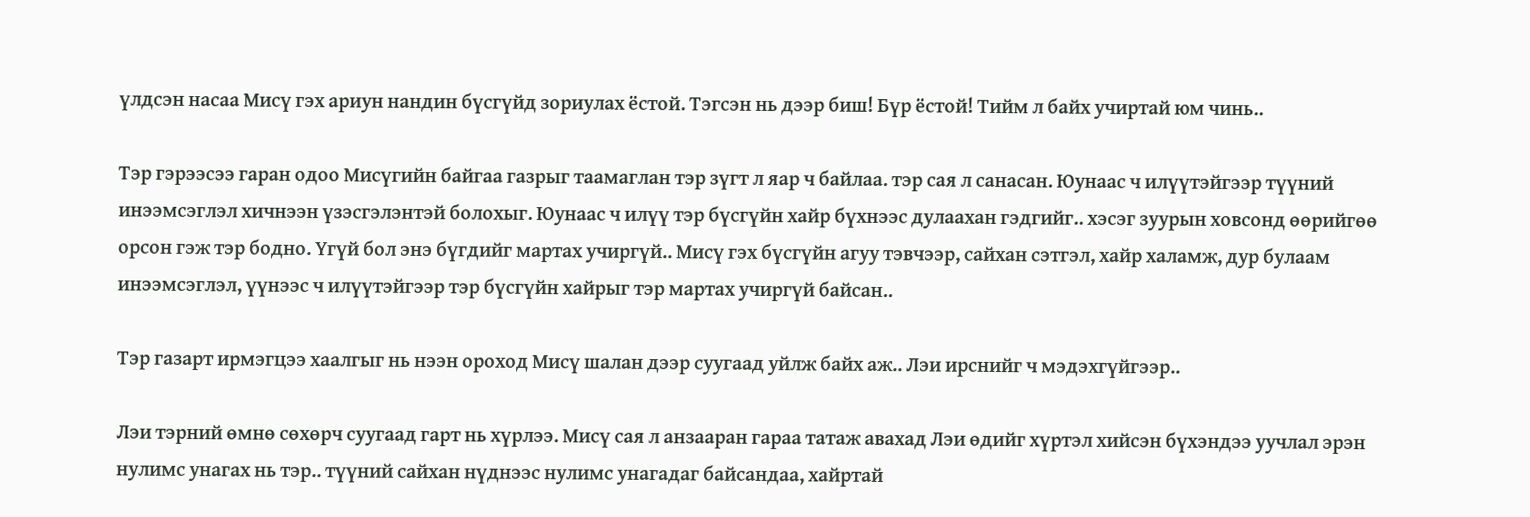үлдсэн насаа Мисү гэх ариун нандин бүсгүйд зориулах ёстой. Тэгсэн нь дээр биш! Бүр ёстой! Тийм л байх учиртай юм чинь..

Тэр гэрээсээ гаран одоо Мисүгийн байгаа газрыг таамаглан тэр зүгт л яар ч байлаа. тэр сая л санасан. Юунаас ч илүүтэйгээр түүний инээмсэглэл хичнээн үзэсгэлэнтэй болохыг. Юунаас ч илүү тэр бүсгүйн хайр бүхнээс дулаахан гэдгийг.. хэсэг зуурын ховсонд өөрийгөө орсон гэж тэр бодно. Үгүй бол энэ бүгдийг мартах учиргүй.. Мисү гэх бүсгүйн агуу тэвчээр, сайхан сэтгэл, хайр халамж, дур булаам инээмсэглэл, үүнээс ч илүүтэйгээр тэр бүсгүйн хайрыг тэр мартах учиргүй байсан..

Тэр газарт ирмэгцээ хаалгыг нь нээн ороход Мисү шалан дээр суугаад уйлж байх аж.. Лэи ирснийг ч мэдэхгүйгээр..

Лэи тэрний өмнө сөхөрч суугаад гарт нь хүрлээ. Мисү сая л анзааран гараа татаж авахад Лэи өдийг хүртэл хийсэн бүхэндээ уучлал эрэн нулимс унагах нь тэр.. түүний сайхан нүднээс нулимс унагадаг байсандаа, хайртай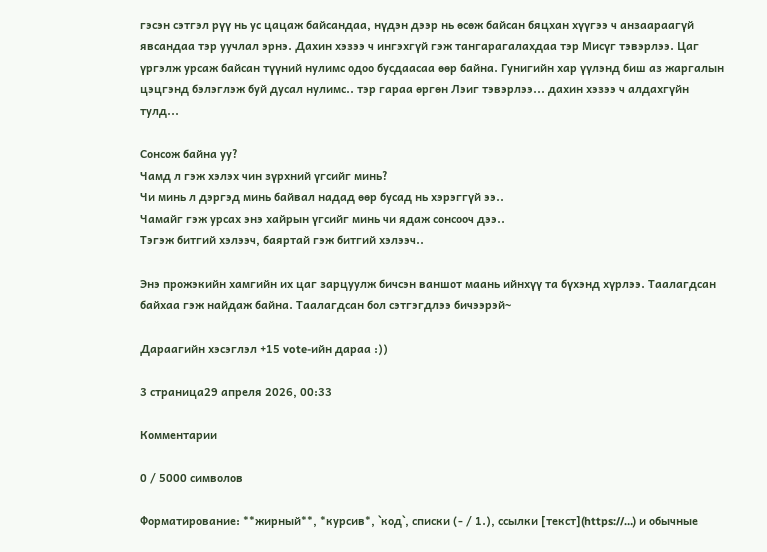гэсэн сэтгэл рүү нь ус цацаж байсандаа, нүдэн дээр нь өсөж байсан бяцхан хүүгээ ч анзаараагүй явсандаа тэр уучлал эрнэ. Дахин хэзээ ч ингэхгүй гэж тангарагалахдаа тэр Мисүг тэвэрлээ. Цаг үргэлж урсаж байсан түүний нулимс одоо бусдаасаа өөр байна. Гунигийн хар үүлэнд биш аз жаргалын цэцгэнд бэлэглэж буй дусал нулимс.. тэр гараа өргөн Лэиг тэвэрлээ... дахин хэзээ ч алдахгүйн тулд...

Сонсож байна уу?
Чамд л гэж хэлэх чин зүрхний үгсийг минь?
Чи минь л дэргэд минь байвал надад өөр бусад нь хэрэггүй ээ..
Чамайг гэж урсах энэ хайрын үгсийг минь чи ядаж сонсооч дээ..
Тэгэж битгий хэлээч, баяртай гэж битгий хэлээч..

Энэ прожэкийн хамгийн их цаг зарцуулж бичсэн ваншот маань ийнхүү та бүхэнд хүрлээ. Таалагдсан байхаа гэж найдаж байна. Таалагдсан бол сэтгэгдлээ бичээрэй~

Дараагийн хэсэглэл +15 vote-ийн дараа :))

3 страница29 апреля 2026, 00:33

Комментарии

0 / 5000 символов

Форматирование: **жирный**, *курсив*, `код`, списки (- / 1.), ссылки [текст](https://…) и обычные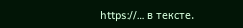https://… в тексте.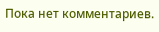Пока нет комментариев.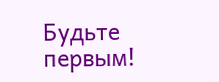Будьте первым!